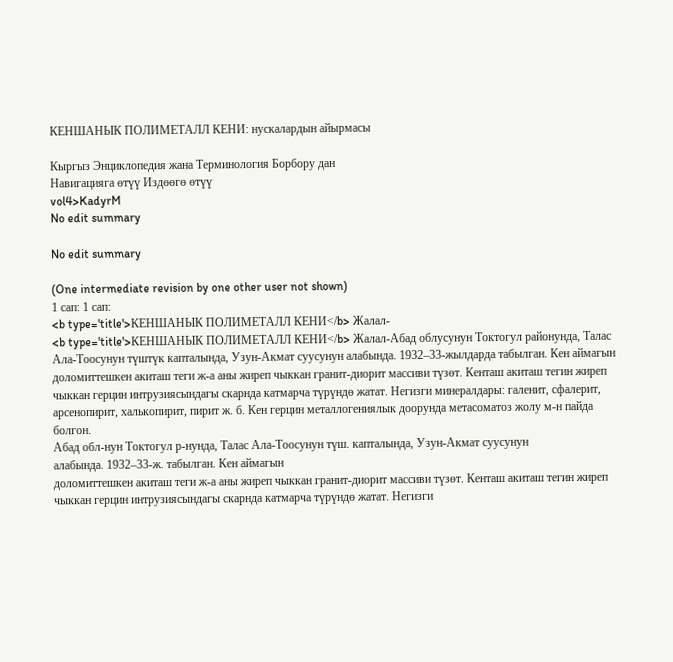КЕНШАНЫК ПОЛИМЕТАЛЛ КЕНИ: нускалардын айырмасы

Кыргыз Энциклопедия жана Терминология Борбору дан
Навигацияга өтүү Издөөгө өтүү
vol4>KadyrM
No edit summary

No edit summary

(One intermediate revision by one other user not shown)
1 сап: 1 сап:
<b type='title'>КЕНШАНЫК ПОЛИМЕТАЛЛ КЕНИ</b> Жалал-
<b type='title'>КЕНШАНЫК ПОЛИМЕТАЛЛ КЕНИ</b> Жалал-Абад облусунун Токтогул районунда, Талас Ала-Тоосунун түштүк капталында, Узун-Акмат суусунун алабында. 1932–33-жылдарда табылган. Кен аймагын доломиттешкен акиташ теги ж-а аны жиреп чыккан гранит-диорит массиви түзөт. Кенташ акиташ тегин жиреп чыккан герцин интрузиясындагы скарнда катмарча түрүндө жатат. Негизги минералдары: галенит, сфалерит, арсенопирит, халькопирит, пирит ж. б. Кен герцин металлогениялык доорунда метасоматоз жолу м-н пайда болгон.
Абад обл-нун Токтогул р-нунда, Талас Ала-Тоосунун түш. капталында, Узун-Акмат суусунун
алабында. 1932–33-ж. табылган. Кен аймагын
доломиттешкен акиташ теги ж-а аны жиреп чыккан гранит-диорит массиви түзөт. Кенташ акиташ тегин жиреп чыккан герцин интрузиясындагы скарнда катмарча түрүндө жатат. Негизги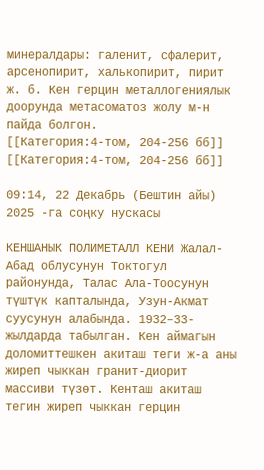минералдары: галенит, сфалерит, арсенопирит, халькопирит, пирит ж. б. Кен герцин металлогениялык доорунда метасоматоз жолу м-н пайда болгон.
[[Категория:4-том, 204-256 бб]]
[[Категория:4-том, 204-256 бб]]

09:14, 22 Декабрь (Бештин айы) 2025 -га соңку нускасы

КЕНШАНЫК ПОЛИМЕТАЛЛ КЕНИ Жалал-Абад облусунун Токтогул районунда, Талас Ала-Тоосунун түштүк капталында, Узун-Акмат суусунун алабында. 1932–33-жылдарда табылган. Кен аймагын доломиттешкен акиташ теги ж-а аны жиреп чыккан гранит-диорит массиви түзөт. Кенташ акиташ тегин жиреп чыккан герцин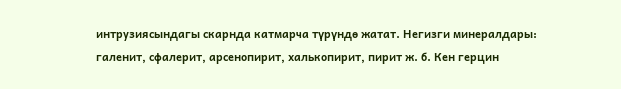интрузиясындагы скарнда катмарча түрүндө жатат. Негизги минералдары: галенит, сфалерит, арсенопирит, халькопирит, пирит ж. б. Кен герцин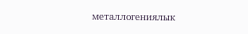металлогениялык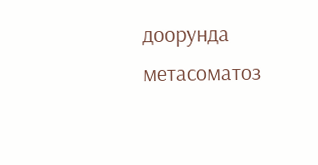доорунда метасоматоз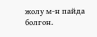жолу м-н пайда болгон.